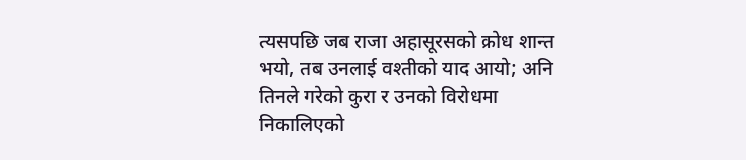त्यसपछि जब राजा अहासूरसको क्रोध शान्त भयो, तब उनलाई वश्तीको याद आयो; अनि तिनले गरेको कुरा र उनको विरोधमा निकालिएको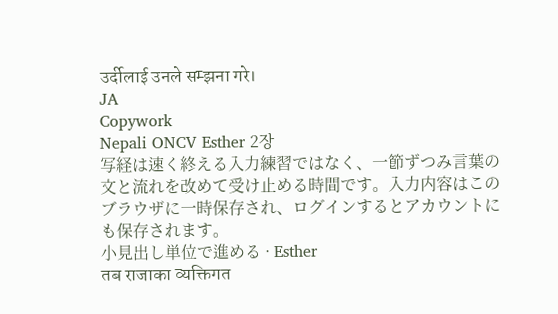उर्दीलाई उनले सम्झना गरे।
JA
Copywork
Nepali ONCV Esther 2장
写経は速く終える入力練習ではなく、一節ずつみ言葉の文と流れを改めて受け止める時間です。入力内容はこのブラウザに一時保存され、ログインするとアカウントにも保存されます。
小見出し単位で進める · Esther
तब राजाका व्यक्तिगत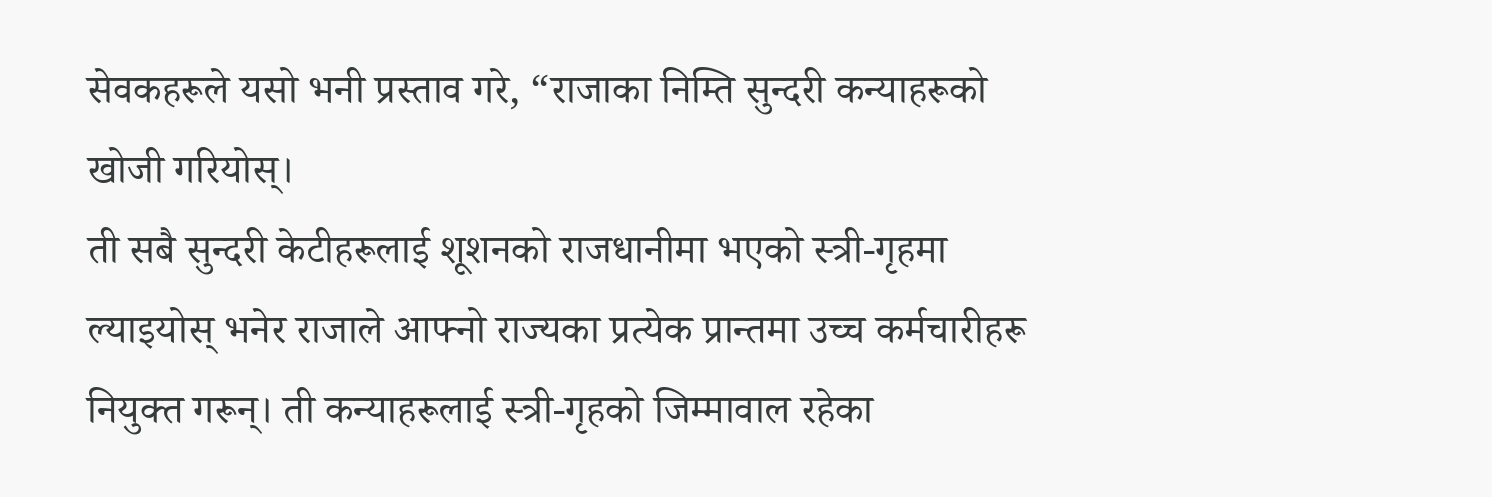सेवकहरूले यसो भनी प्रस्ताव गरे, “राजाका निम्ति सुन्दरी कन्याहरूको खोजी गरियोस्।
ती सबै सुन्दरी केटीहरूलाई शूशनको राजधानीमा भएको स्त्री-गृहमा ल्याइयोस् भनेर राजाले आफ्नो राज्यका प्रत्येक प्रान्तमा उच्च कर्मचारीहरू नियुक्त गरून्। ती कन्याहरूलाई स्त्री-गृहको जिम्मावाल रहेका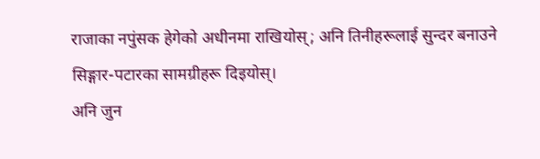राजाका नपुंसक हेगेको अधीनमा राखियोस्; अनि तिनीहरूलाई सुन्दर बनाउने सिङ्गार-पटारका सामग्रीहरू दिइयोस्।
अनि जुन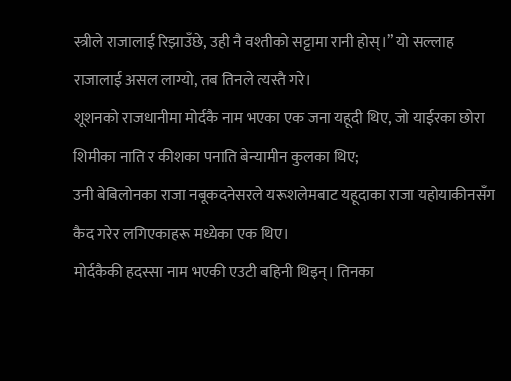स्त्रीले राजालाई रिझाउँछे, उही नै वश्तीको सट्टामा रानी होस्।” यो सल्लाह राजालाई असल लाग्यो, तब तिनले त्यस्तै गरे।
शूशनको राजधानीमा मोर्दकै नाम भएका एक जना यहूदी थिए, जो याईरका छोरा शिमीका नाति र कीशका पनाति बेन्यामीन कुलका थिए;
उनी बेबिलोनका राजा नबूकदनेसरले यरूशलेमबाट यहूदाका राजा यहोयाकीनसँग कैद गरेर लगिएकाहरू मध्येका एक थिए।
मोर्दकैकी हदस्सा नाम भएकी एउटी बहिनी थिइन्। तिनका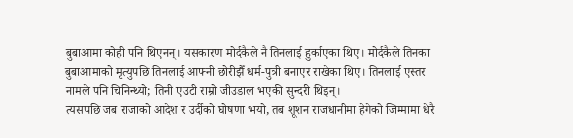बुबाआमा कोही पनि थिएनन्। यसकारण मोर्दकैले नै तिनलाई हुर्काएका थिए। मोर्दकैले तिनका बुबाआमाको मृत्युपछि तिनलाई आफ्नी छोरीझैँ धर्म-पुत्री बनाएर राखेका थिए। तिनलाई एस्तर नामले पनि चिनिन्थ्यो; तिनी एउटी राम्रो जीउडाल भएकी सुन्दरी थिइन्।
त्यसपछि जब राजाको आदेश र उर्दीको घोषणा भयो, तब शूशन राजधानीमा हेगेको जिम्मामा धेरै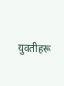युवतीहरू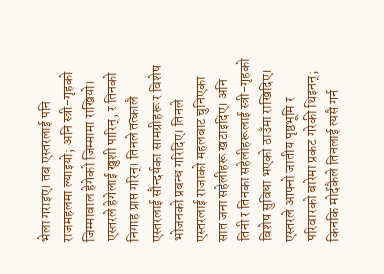भेला गराइए। तब एस्तरलाई पनि राजमहलमा ल्याइयो; अनि स्त्री-गृहको जिम्मावाल हेगेको जिम्मामा राखियो।
एस्तरले हेगेलाई खुशी पारिन्, र तिनको निगाह प्राप्त गरिन्। तिनले तत्कालै एस्तरलाई सौन्दर्यका सामग्रीहरू र विशेष भोजनको प्रबन्ध गरिदिए। तिनले एस्तरलाई राजाको महलबाट चुनिएका सात जना सहेलीहरू खटाइदिए। अनि तिनी र तिनका सहेलीहरूलाई स्त्री-गृहको विशेष सुविधा भएको ठाउँमा राखिदिए।
एस्तरले आफ्नो जातीय पृष्ठभूमि र परिवारको बारेमा प्रकट गरेकी थिइनन्; किनकि मोर्दकैले तिनलाई त्यसै गर्न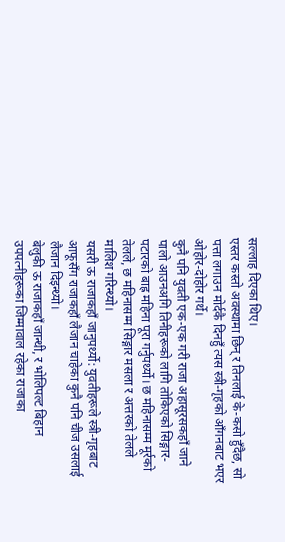सल्लाह दिएका थिए।
एस्तर कस्तो अवस्थामा छिन् र तिनलाई के-कसो हुँदैछ, सो पत्ता लगाउन मोर्दकै दिनहुँ त्यस स्त्री-गृहको आँगनबाट भएर ओहोर-दोहोर गर्थे।
कुनै पनि युवती एक-एक गरी राजा अहासूरसकहाँ जाने पालो आउनअगि तिनीहरूको लागि तोकिएको सिङ्गार-पटारको बाह्र महिना पूरा गर्नुपर्थ्यो। छ महिनासम्म मूर्रको तेलले, छ महिनासम्म सिङ्गार मसला र अत्तरको तेलले मालिश गरिन्थ्यो।
यसरी ऊ राजाकहाँ जानुपर्थ्यो: युवतीहरूले स्त्री-गृहबाट आफूसँग राजाकहाँ लैजान चाहेका कुनै पनि चीज उसलाई लैजान दिइन्थ्यो।
बेलुकी ऊ राजाकहाँ जान्थी, र भोलिपल्ट बिहान उपपत्नीहरूका जिम्मावाल रहेका राजाका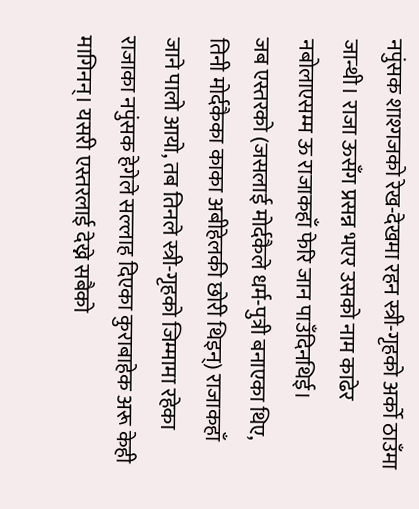नपुंसक शाश्गजको रेख-देखमा रहन स्त्री-गृहको अर्को ठाउँमा जान्थी। राजा ऊसँग प्रसन्न भएर उसको नाम काढेर नबोलाएसम्म ऊ राजाकहाँ फेरि जान पाउँदिनथिई।
जब एस्तरको (जसलाई मोर्दकैले धर्म-पुत्री बनाएका थिए, तिनी मोर्दकैका काका अबीहेलकी छोरी थिइन्) राजाकहाँ जाने पालो आयो, तब तिनले स्त्री-गृहको जिम्मामा रहेका राजाका नपुंसक हेगेले सल्लाह दिएका कुराबाहेक अरू केही मागिनन्। यसरी एस्तरलाई देख्ने सबैको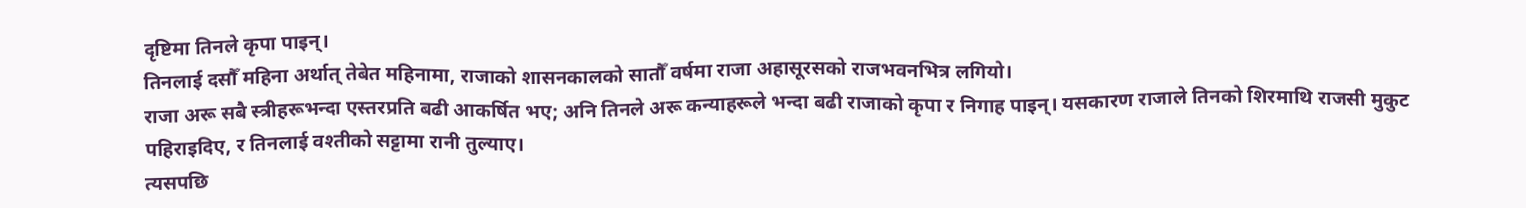दृष्टिमा तिनले कृपा पाइन्।
तिनलाई दसौँ महिना अर्थात् तेबेत महिनामा, राजाको शासनकालको सातौँ वर्षमा राजा अहासूरसको राजभवनभित्र लगियो।
राजा अरू सबै स्त्रीहरूभन्दा एस्तरप्रति बढी आकर्षित भए; अनि तिनले अरू कन्याहरूले भन्दा बढी राजाको कृपा र निगाह पाइन्। यसकारण राजाले तिनको शिरमाथि राजसी मुकुट पहिराइदिए, र तिनलाई वश्तीको सट्टामा रानी तुल्याए।
त्यसपछि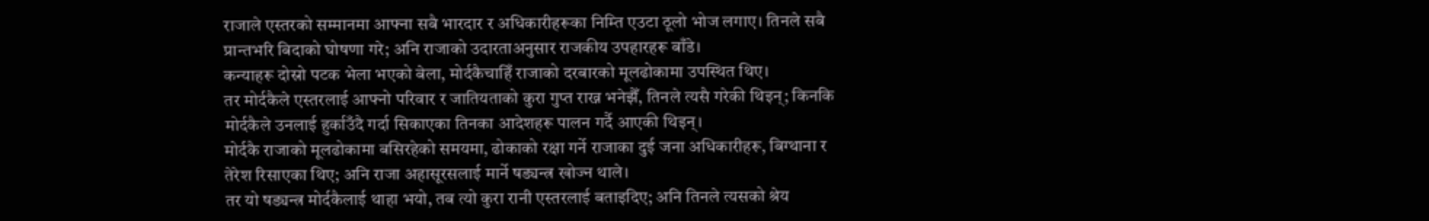राजाले एस्तरको सम्मानमा आफ्ना सबै भारदार र अधिकारीहरूका निम्ति एउटा ठूलो भोज लगाए। तिनले सबै प्रान्तभरि बिदाको घोषणा गरे; अनि राजाको उदारताअनुसार राजकीय उपहारहरू बाँडे।
कन्याहरू दोस्रो पटक भेला भएको बेला, मोर्दकैचाहिँ राजाको दरबारको मूलढोकामा उपस्थित थिए।
तर मोर्दकैले एस्तरलाई आफ्नो परिवार र जातियताको कुरा गुप्त राख्न भनेझैँ, तिनले त्यसै गरेकी थिइन्; किनकि मोर्दकैले उनलाई हुर्काउँदै गर्दा सिकाएका तिनका आदेशहरू पालन गर्दै आएकी थिइन्।
मोर्दकै राजाको मूलढोकामा बसिरहेको समयमा, ढोकाको रक्षा गर्ने राजाका दुई जना अधिकारीहरू, बिग्थाना र तेरेश रिसाएका थिए; अनि राजा अहासूरसलाई मार्ने षड्यन्त्र खोज्न थाले।
तर यो षड्यन्त्र मोर्दकैलाई थाहा भयो, तब त्यो कुरा रानी एस्तरलाई बताइदिए; अनि तिनले त्यसको श्रेय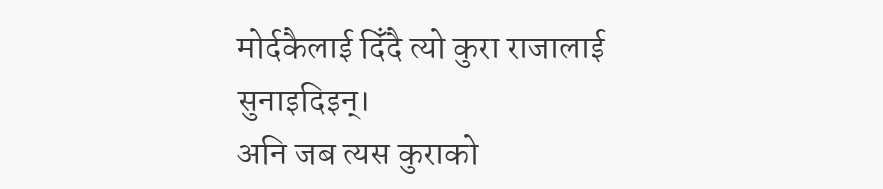मोर्दकैलाई दिँदै त्यो कुरा राजालाई सुनाइदिइन्।
अनि जब त्यस कुराको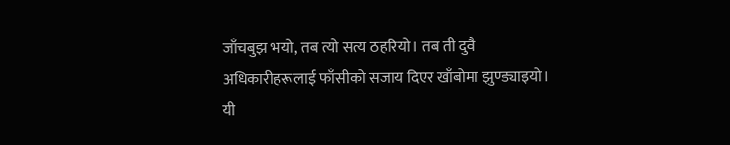जाँचबुझ भयो, तब त्यो सत्य ठहरियो। तब ती दुवै अधिकारीहरूलाई फाँसीको सजाय दिएर खाँबोमा झुण्ड्याइयो। यी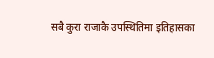सबै कुरा राजाकै उपस्थितिमा इतिहासका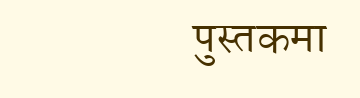पुस्तकमा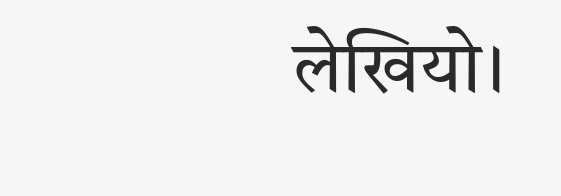लेखियो।